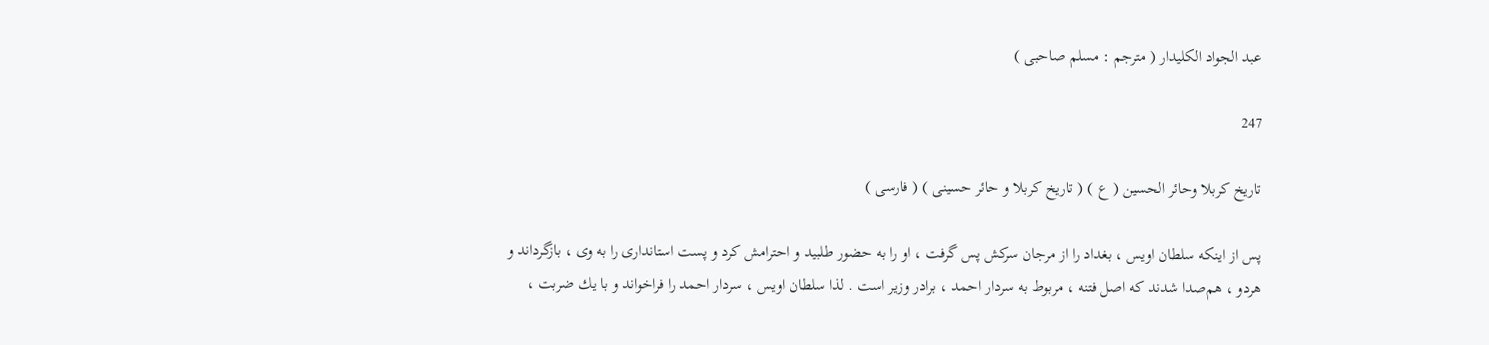عبد الجواد الكليدار ( مترجم : مسلم صاحبى )

247

تاريخ كربلا وحائر الحسين ( ع ) ( تاريخ كربلا و حائر حسينى ) ( فارسى )

پس از اينكه سلطان اويس ، بغداد را از مرجان سركش پس گرفت ، او را به حضور طلبيد و احترامش كرد و پست استاندارى را به وى ، بازگرداند و هردو ، هم‌صدا شدند كه اصل فتنه ، مربوط به سردار احمد ، برادر وزير است . لذا سلطان اويس ، سردار احمد را فراخواند و با يك ضربت ،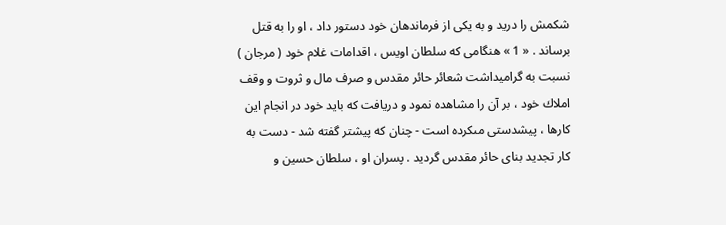شكمش را دريد و به يكى از فرماندهان خود دستور داد ، او را به قتل برساند . « 1 » هنگامى كه سلطان اويس ، اقدامات غلام خود ( مرجان ) نسبت به گراميداشت شعائر حائر مقدس و صرف مال و ثروت و وقف املاك خود ، بر آن را مشاهده نمود و دريافت كه بايد خود در انجام اين كارها ، پيشدستى مىكرده است - چنان كه پيشتر گفته شد - دست به كار تجديد بناى حائر مقدس گرديد . پسران او ، سلطان حسين و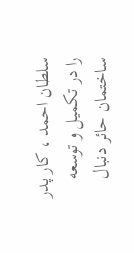سلطان احمد ، كار پدر را در تكميل و توسعه ساختمان حائر دنبال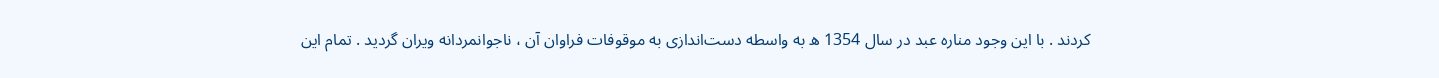كردند . با اين وجود مناره عبد در سال 1354 ه به واسطه دست‌اندازى به موقوفات فراوان آن ، ناجوانمردانه ويران گرديد . تمام اين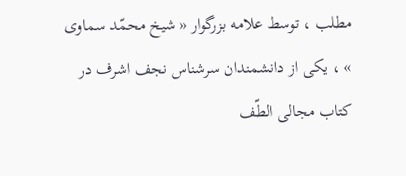مطلب ، توسط علامه بزرگوار « شيخ محمّد سماوى » ، يكى از دانشمندان سرشناس نجف اشرف در كتاب مجالى الطّف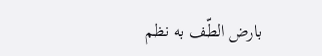بارض الطّف به نظم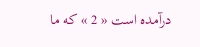درآمده است « 2 » كه ما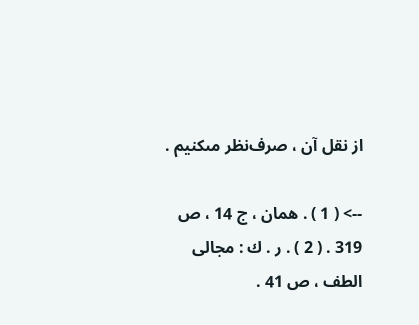از نقل آن ، صرف‌نظر مىكنيم .

--> ( 1 ) . همان ، ج 14 ، ص 319 . ( 2 ) . ر . ك : مجالى الطف ، ص 41 .